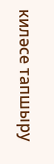киләсе тапшыру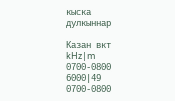кыска дулкыннар

Казан вкт   kHz|m
0700-0800  6000|49
0700-0800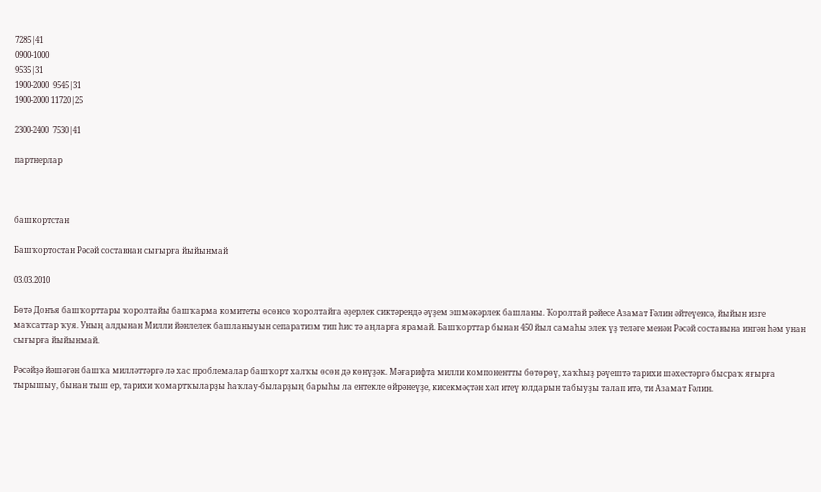7285|41
0900-1000
9535|31
1900-2000  9545|31
1900-2000 11720|25

2300-2400  7530|41

партнерлар



башкортстан

Башҡортостан Рәсәй составнан сығырға йыйынмай

03.03.2010

Бөтә Донъя башҡорттары ҡоролтайы башҡарма комитеты өсөнсө ҡоролтайға әҙерлек сиктәрендә әүҙем эшмәкәрлек башланы. Ҡоролтай рәйесе Азамат Ғәлин әйтеүенсә, йыйын изге маҡсаттар ҡуя. Уның алдынан Милли йәнлелек башланыуын сепаратизм тип һис тә аңларға ярамай. Башҡорттар бынан 450 йыл самаһы элек үҙ теләге менән Рәсәй составына ингән һәм унан сығырға йыйынмай.

Рәсәйҙә йәшәгән башҡа милләттәргә лә хас проблемалар башҡорт халҡы өсөн дә көнүҙәк. Мәғарифта милли компонентты бөтөрөү, хаҡһыҙ рәүештә тарихи шәхестәргә бысраҡ яғырға тырышыу, бынан тыш ер, тарихи ҡомартҡыларҙы һаҡлау-быларҙың барыһы ла ентекле өйрәнеүҙе, кисекмәҫтән хәл итеү юлдарын табыуҙы талап итә, ти Азамат Ғәлин.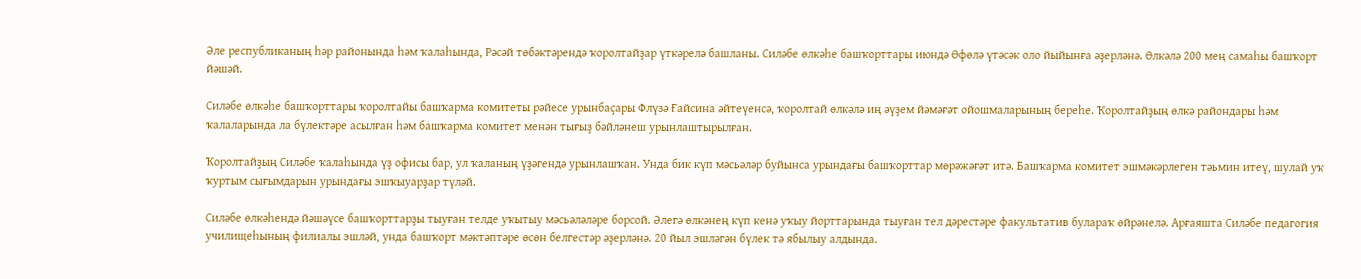Әле республиканың һәр районында һәм ҡалаһында, Рәсәй төбәктәрендә ҡоролтайҙар үткәрелә башланы. Силәбе өлкәһе башҡорттары июндә Өфөлә үтәсәк оло йыйынға әҙерләнә. Өлкәлә 200 мең самаһы башҡорт йәшәй.

Силәбе өлкәһе башҡорттары ҡоролтайы башҡарма комитеты рәйесе урынбаҫары Флүзә Ғайсина әйтеүенсә, ҡоролтай өлкәлә иң әүҙем йәмәғәт ойошмаларының береһе. Ҡоролтайҙың өлкә райондары һәм ҡалаларында ла бүлектәре асылған һәм башҡарма комитет менән тығыҙ бәйләнеш урынлаштырылған.

Ҡоролтайҙың Силәбе ҡалаһында үҙ офисы бар, ул ҡаланың үҙәгендә урынлашҡан. Унда бик күп мәсьәләр буйынса урындағы башҡорттар мөрәжәғәт итә. Башҡарма комитет эшмәкәрлеген тәьмин итеү, шулай уҡ ҡуртым сығымдарын урындағы эшҡыуарҙар түләй.

Силәбе өлкәһендә йәшәүсе башҡорттарҙы тыуған телде уҡытыу мәсьәләләре борсой. Әлегә өлкәнең күп кенә уҡыу йорттарында тыуған тел дәрестәре факультатив булараҡ өйрәнелә. Арғаяшта Силәбе педагогия училищеһының филиалы эшләй, унда башҡорт мәктәптәре өсөн белгестәр әҙерләнә. 20 йыл эшләгән бүлек тә ябылыу алдында.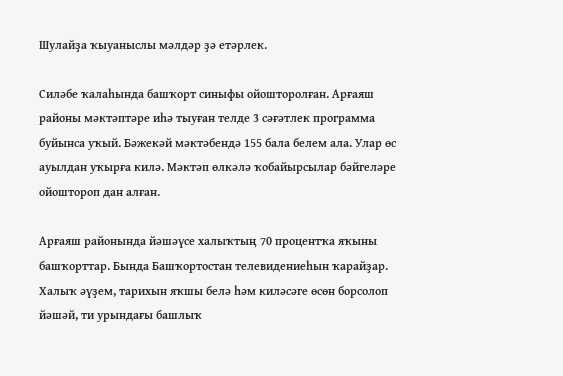Шулайҙа ҡыуаныслы мәлдәр ҙә етәрлек.

Силәбе ҡалаһында башҡорт синыфы ойошторолған. Арғаяш районы мәктәптәре иһә тыуған телде 3 сәғәтлек программа буйынса уҡый. Бәжекәй мәктәбендә 155 бала белем ала. Улар өс ауылдан уҡырға килә. Мәктәп өлкәлә ҡобайырсылар бәйгеләре ойоштороп дан алған.

Арғаяш районында йәшәүсе халыҡтың 70 процентҡа яҡыны башҡорттар. Бында Башҡортостан телевидениеһын ҡарайҙар. Халыҡ әүҙем, тарихын яҡшы белә һәм киләсәге өсөн борсолоп йәшәй, ти урындағы башлыҡ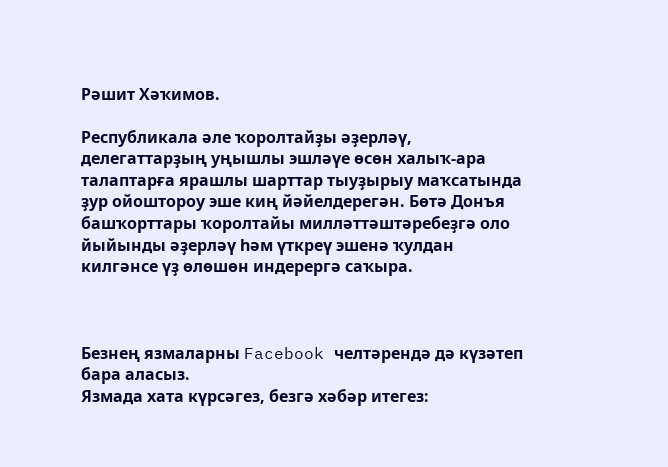Рәшит Хәҡимов.

Республикала әле ҡоролтайҙы әҙерләү, делегаттарҙың уңышлы эшләүе өсөн халыҡ-ара талаптарға ярашлы шарттар тыуҙырыу маҡсатында ҙур ойоштороу эше киң йәйелдерегән. Бөтә Донъя башҡорттары ҡоролтайы милләттәштәребеҙгә оло йыйынды әҙерләү һәм үткреү эшенә ҡулдан килгәнсе үҙ өлөшөн индерергә саҡыра.



Безнең язмаларны Facebook челтәрендә дә күзәтеп бара аласыз.
Язмада хата күрсәгез, безгә хәбәр итегез: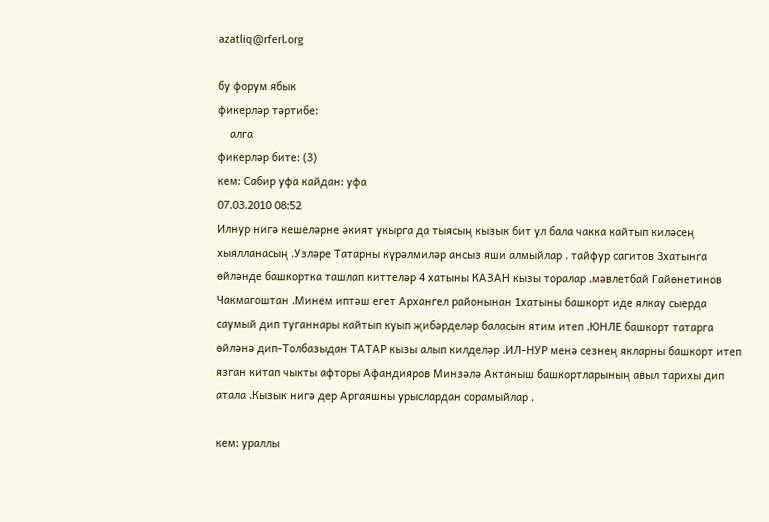azatliq@rferl.org

бу форум ябык
фикерләр тәртибе:
    алга
фикерләр бите: (3)
кем: Сабир уфа кайдан: уфа
07.03.2010 08:52
Илнур нигә кешеләрне әкият укырга да тыясың кызык бит ул бала чакка кайтып киләсең хыялланасың .Узләре Татарны күрәлмиләр ансыз яши алмыйлар . тайфур сагитов 3хатынга өйләнде башкортка ташлап киттеләр 4 хатыны КАЗАН кызы торалар .мәвлетбай Гайөнетинов Чакмагоштан .Минем иптәш егет Архангел районынан 1хатыны башкорт иде ялкау сыерда саумый дип туганнары кайтып куып җибәрделәр баласын ятим итеп .ЮНЛЕ башкорт татарга өйләнә дип-Толбазыдан ТАТАР кызы алып килделәр .ИЛ-НУР менә сезнең якларны башкорт итеп язган китап чыкты афторы Афандияров Минзәлә Актаныш башкортларының авыл тарихы дип атала .Кызык нигә дер Аргаяшны урыслардан сорамыйлар .

кем: ураллы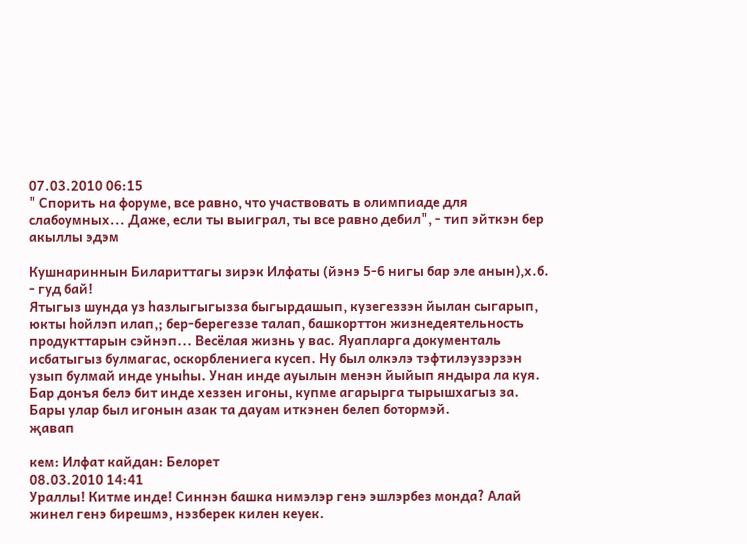07.03.2010 06:15
" Спорить на форуме, все равно, что участвовать в олимпиаде для слабоумных... Даже, если ты выиграл, ты все равно дебил", - тип эйткэн бер акыллы эдэм

Кушнариннын Билариттагы зирэк Илфаты (йэнэ 5-6 нигы бар эле анын),х.б. - гуд бай!
Ятыгыз шунда уз hазлыгыгызза быгырдашып, кузегеззэн йылан сыгарып, юкты hойлэп илап,; бер-берегеззе талап, башкорттон жизнедеятельность продукттарын сэйнэп... Весёлая жизнь у вас. Яуапларга документаль исбатыгыз булмагас, оскорблениега кусеп. Ну был олкэлэ тэфтилэузэрзэн узып булмай инде уныhы. Унан инде ауылын менэн йыйып яндыра ла куя.
Бар донъя белэ бит инде хеззен игоны, купме агарырга тырышхагыз за. Бары улар был игонын азак та дауам иткэнен белеп ботормэй.
җавап

кем: Илфат кайдан: Белорет
08.03.2010 14:41
Ураллы! Китме инде! Синнэн башка нимэлэр генэ эшлэрбез монда? Алай жинел генэ бирешмэ, нэзберек килен кеуек.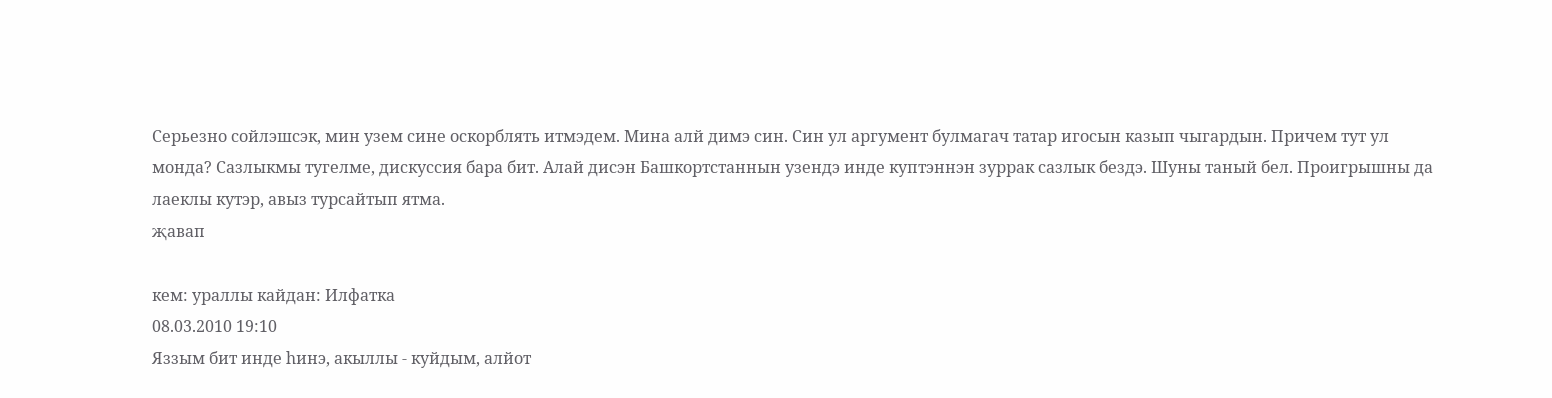Серьезно сойлэшсэк, мин узем сине оскорблять итмэдем. Мина алй димэ син. Син ул аргумент булмагач татар игосын казып чыгардын. Причем тут ул монда? Сазлыкмы тугелме, дискуссия бара бит. Алай дисэн Башкортстаннын узендэ инде куптэннэн зуррак сазлык бездэ. Шуны таный бел. Проигрышны да лаеклы кутэр, авыз турсайтып ятма.
җавап

кем: ураллы кайдан: Илфатка
08.03.2010 19:10
Яззым бит инде hинэ, акыллы - куйдым, алйот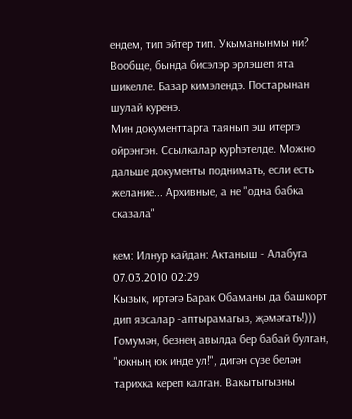ендем, тип эйтер тип. Укыманынмы ни?
Вообще, бында бисэлэр эрлэшеп ята шикелле. Базар кимэлендэ. Постарынан шулай куренэ.
Мин документтарга таянып эш итергэ ойрэнгэн. Ссылкалар курhэтелде. Можно дальше документы поднимать, если есть желание... Архивные, а не "одна бабка сказала"

кем: Илнур кайдан: Актаныш - Алабуга
07.03.2010 02:29
Кызык, иртәгә Барак Обаманы да башкорт дип язсалар -аптырамагыз, җәмәгать!))) Гомумән, безнең авылда бер бабай булган, "юкның юк инде ул!", дигән сүзе белән тарихка кереп калган. Вакытыгызны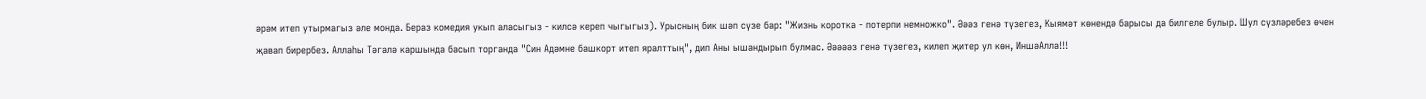әрәм итеп утырмагыз әле монда. Бераз комедия укып аласыгыз - килсә кереп чыгыгыз). Урысның бик шәп сүзе бар: "Жизнь коротка - потерпи немножко". Әәәз генә түзегез, Кыямәт көнендә барысы да билгеле булыр. Шул сүзләребез өчен җавап бирербез. Аллаһы Тәгалә каршында басып торганда "Син Адәмне башкорт итеп яралттың", дип Аны ышандырып булмас. Әәәәәз генә түзегез, килеп җитер ул көн, ИншәАлла!!!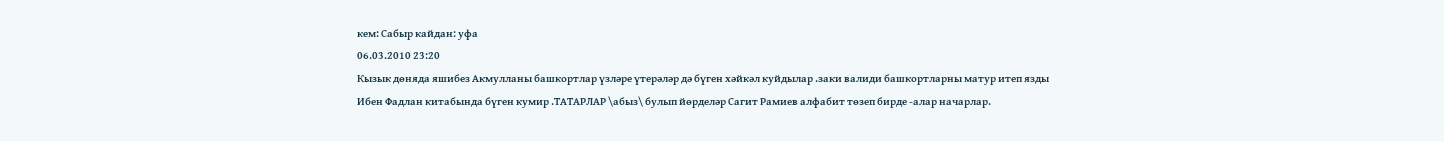кем: Сабыр кайдан: уфа
06.03.2010 23:20
Кызык дөняда яшибез Акмулланы башкортлар үзләре үтерәләр дә бүген хәйкәл куйдылар .заки валиди башкортларны матур итеп язды Ибен Фадлан китабында бүген кумир .ТАТАРЛАР \абыз\ булып йөрделәр Сагит Рамиев алфабит төзеп бирде -алар начарлар.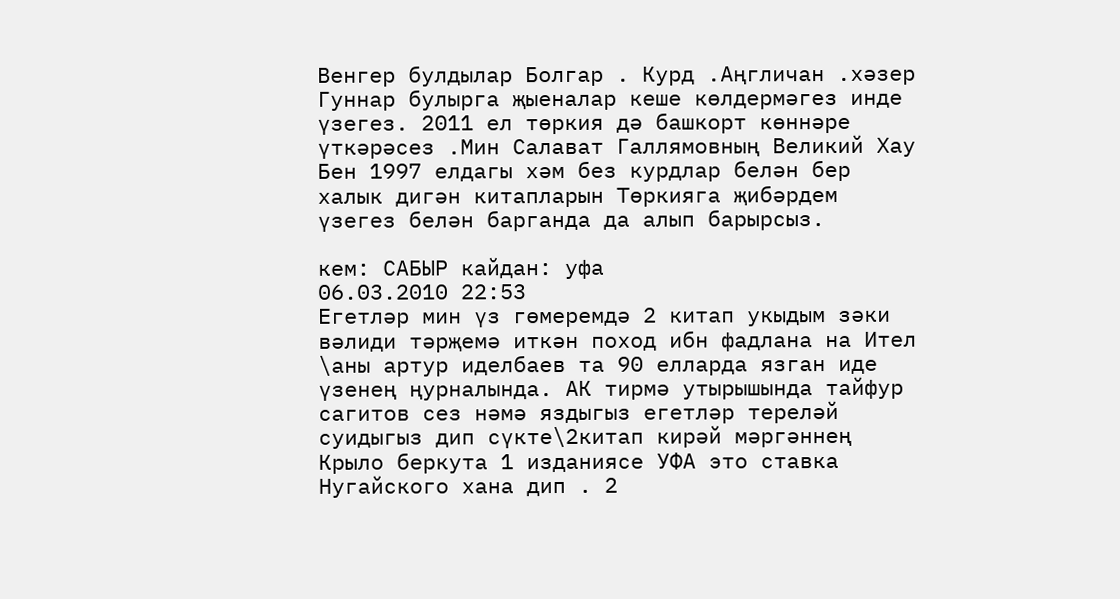Венгер булдылар Болгар . Курд .Аңгличан .хәзер Гуннар булырга җыеналар кеше көлдермәгез инде үзегез. 2011 ел төркия дә башкорт көннәре үткәрәсез .Мин Салават Галлямовның Великий Хау Бен 1997 елдагы хәм без курдлар белән бер халык дигән китапларын Төркияга җибәрдем үзегез белән барганда да алып барырсыз.

кем: САБЫР кайдан: уфа
06.03.2010 22:53
Егетләр мин үз гөмеремдә 2 китап укыдым зәки вәлиди тәрҗемә иткән поход ибн фадлана на Ител \аны артур иделбаев та 90 елларда язган иде үзенең ңурналында. АК тирмә утырышында тайфур сагитов сез нәмә яздыгыз егетләр тереләй суидыгыз дип сүкте\2китап кирәй мәргәннең Крыло беркута 1 изданиясе УФА это ставка Нугайского хана дип . 2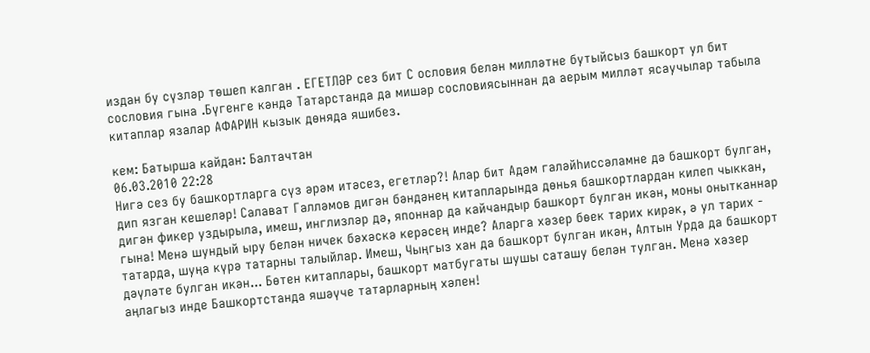издан бу сүзләр төшеп калган . ЕГЕТЛӘР сез бит С ословия белән милләтне бутыйсыз башкорт ул бит сословия гына .Бүгенге кәндә Татарстанда да мишәр сословиясыннан да аерым милләт ясаучылар табыла китаплар язалар АФАРИН кызык дөняда яшибез.

кем: Батырша кайдан: Балтачтан
06.03.2010 22:28
Нигә сез бу башкортларга сүз әрәм итәсез, егетләр?! Алар бит Адәм галәйһиссәламне дә башкорт булган, дип язган кешеләр! Салават Галләмов дигән бәндәнең китапларында дөнья башкортлардан килеп чыккан, дигән фикер уздырыла, имеш, инглизләр дә, японнар да кайчандыр башкорт булган икән, моны онытканнар гына! Менә шундый ыру белән ничек бәхәскә керәсең инде? Аларга хәзер бөек тарих кирәк, ә ул тарих - татарда, шуңа күрә татарны талыйлар. Имеш, Чыңгыз хан да башкорт булган икән, Алтын Урда да башкорт дәүләте булган икән... Бөтен китаплары, башкорт матбугаты шушы саташу белән тулган. Менә хәзер аңлагыз инде Башкортстанда яшәүче татарларның хәлен!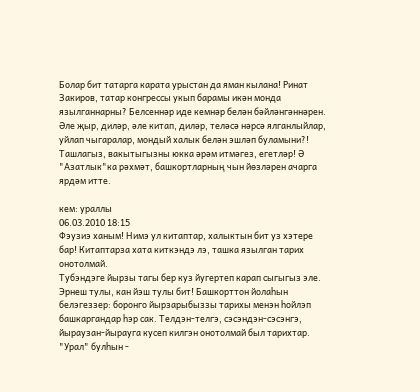Болар бит татарга карата урыстан да яман кылана! Ринат Закиров, татар конгрессы укып барамы икән монда язылганнарны? Белсеннәр иде кемнәр белән бәйләнгәннәрен. Әле җыр, диләр, әле китап, диләр, теләсә нәрсә ялганлыйлар, уйлап чыгаралар, мондый халык белән эшләп буламыни?! Ташлагыз, вакытыгызны юкка әрәм итмәгез, егетләр! Ә "Азатлык"ка рәхмәт, башкортларның чын йөзләрен ачарга ярдәм итте.

кем: ураллы
06.03.2010 18:15
Фэузиэ ханым! Нимэ ул китаптар, халыктын бит уз хэтере бар! Китаптарза хата киткэндэ лэ, ташка язылган тарих онотолмай.
Тубэндэге йырзы тагы бер куз йугертеп карап сыгыгыз эле. Эрнеш тулы, кан йэш тулы бит! Башкорттон йолаhын белэгеззер: боронго йырзарыбыззы тарихы менэн hойлэп башкаргандар hэр сак. Телдэн-телгэ, сэсэндэн-сэсэнгэ, йыраузан-йырауга кусеп килгэн онотолмай был тарихтар. "Урал" булhын -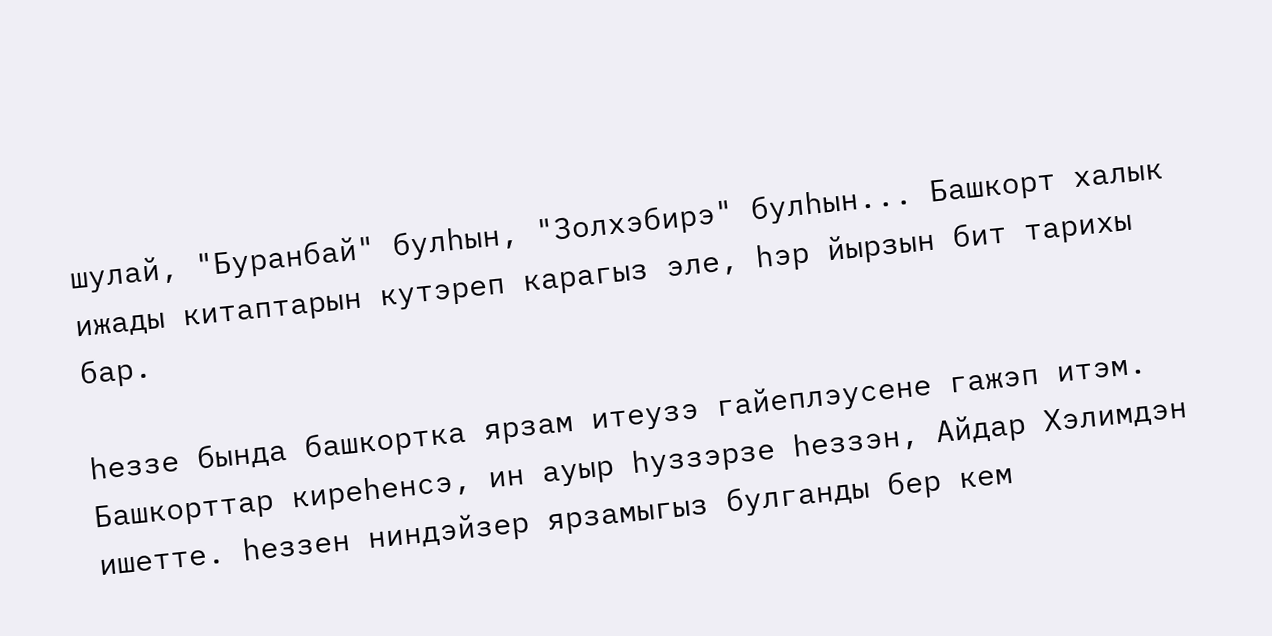шулай, "Буранбай" булhын, "Золхэбирэ" булhын... Башкорт халык ижады китаптарын кутэреп карагыз эле, hэр йырзын бит тарихы бар.

hеззе бында башкортка ярзам итеузэ гайеплэусене гажэп итэм. Башкорттар киреhенсэ, ин ауыр hуззэрзе hеззэн, Айдар Хэлимдэн ишетте. hеззен ниндэйзер ярзамыгыз булганды бер кем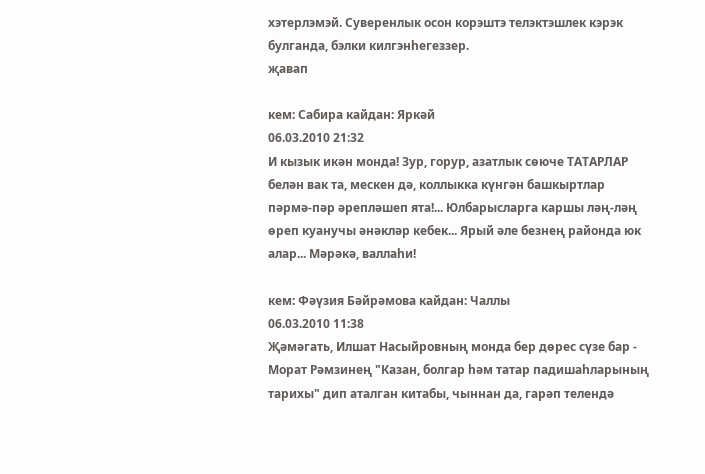хэтерлэмэй. Суверенлык осон корэштэ телэктэшлек кэрэк булганда, бэлки килгэнhегеззер.
җавап

кем: Сабира кайдан: Яркәй
06.03.2010 21:32
И кызык икән монда! Зур, горур, азатлык сөюче ТАТАРЛАР белән вак та, мескен дә, коллыкка күнгән башкыртлар пәрмә-пәр әрепләшеп ята!... Юлбарысларга каршы ләң-ләң өреп куанучы әнәкләр кебек... Ярый әле безнең районда юк алар... Мәрәкә, валлаһи!

кем: Фәүзия Бәйрәмова кайдан: Чаллы
06.03.2010 11:38
Җәмәгать, Илшат Насыйровның монда бер дөрес сүзе бар - Морат Рәмзинең "Казан, болгар һәм татар падишаһларының тарихы" дип аталган китабы, чыннан да, гарәп телендә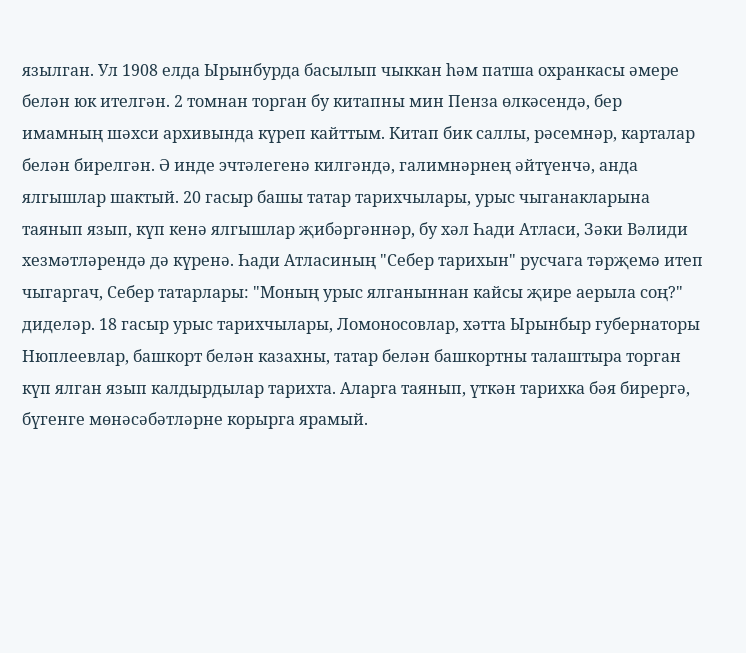язылган. Ул 1908 елда Ырынбурда басылып чыккан һәм патша охранкасы әмере белән юк ителгән. 2 томнан торган бу китапны мин Пенза өлкәсендә, бер имамның шәхси архивында күреп кайттым. Китап бик саллы, рәсемнәр, карталар белән бирелгән. Ә инде эчтәлегенә килгәндә, галимнәрнең әйтүенчә, анда ялгышлар шактый. 20 гасыр башы татар тарихчылары, урыс чыганакларына таянып язып, күп кенә ялгышлар җибәргәннәр, бу хәл Һади Атласи, Зәки Вәлиди хезмәтләрендә дә күренә. Һади Атласиның "Себер тарихын" русчага тәрҗемә итеп чыгаргач, Себер татарлары: "Моның урыс ялганыннан кайсы җире аерыла соң?" диделәр. 18 гасыр урыс тарихчылары, Ломоносовлар, хәтта Ырынбыр губернаторы Нюплеевлар, башкорт белән казахны, татар белән башкортны талаштыра торган күп ялган язып калдырдылар тарихта. Аларга таянып, үткән тарихка бәя бирергә, бүгенге мөнәсәбәтләрне корырга ярамый.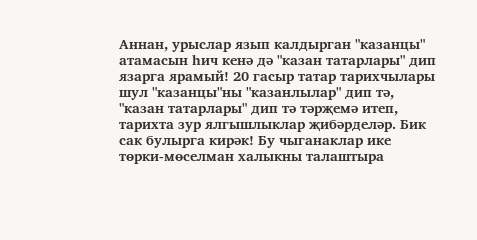Аннан, урыслар язып калдырган "казанцы" атамасын һич кенә дә "казан татарлары" дип язарга ярамый! 20 гасыр татар тарихчылары шул "казанцы"ны "казанлылар" дип тә, "казан татарлары" дип тә тәрҗемә итеп, тарихта зур ялгышлыклар җибәрделәр. Бик сак булырга кирәк! Бу чыганаклар ике төрки-мөселман халыкны талаштыра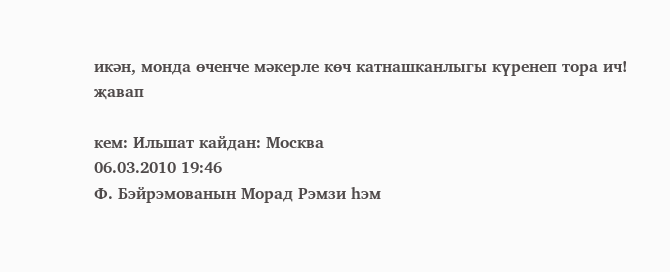икән, монда өченче мәкерле көч катнашканлыгы күренеп тора ич!
җавап

кем: Ильшат кайдан: Москва
06.03.2010 19:46
Ф. Бэйрэмованын Морад Рэмзи hэм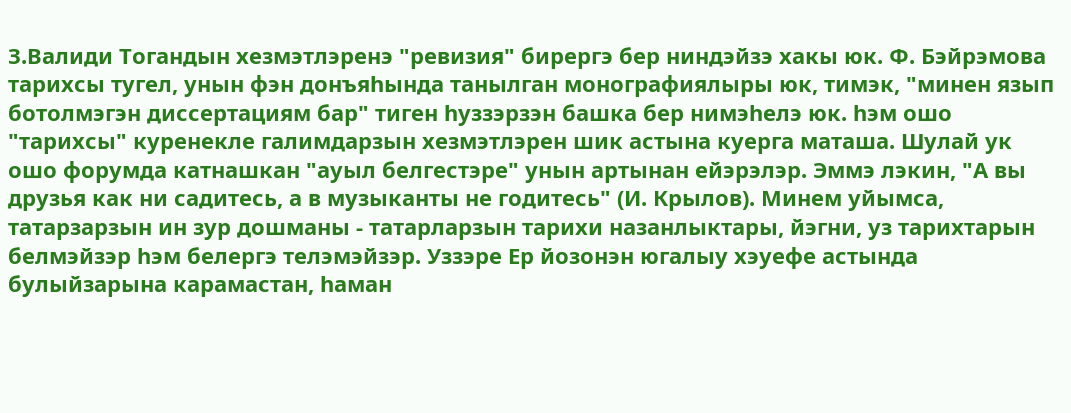З.Валиди Тогандын хезмэтлэренэ "ревизия" бирергэ бер ниндэйзэ хакы юк. Ф. Бэйрэмова тарихсы тугел, унын фэн донъяhында танылган монографиялыры юк, тимэк, "минен язып ботолмэгэн диссертациям бар" тиген hуззэрзэн башка бер нимэhелэ юк. hэм ошо "тарихсы" куренекле галимдарзын хезмэтлэрен шик астына куерга маташа. Шулай ук ошо форумда катнашкан "ауыл белгестэре" унын артынан ейэрэлэр. Эммэ лэкин, "А вы друзья как ни садитесь, а в музыканты не годитесь" (И. Крылов). Минем уйымса, татарзарзын ин зур дошманы - татарларзын тарихи назанлыктары, йэгни, уз тарихтарын белмэйзэр hэм белергэ телэмэйзэр. Уззэре Ер йозонэн югалыу хэуефе астында булыйзарына карамастан, hаман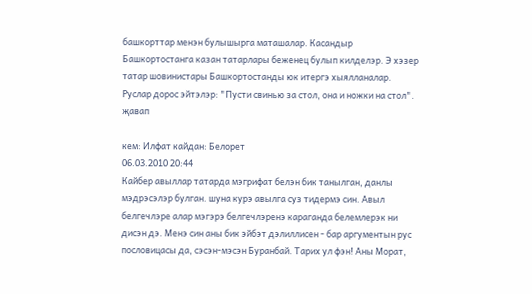башкорттар менэн булышырга маташалар. Касандыр Башкортостанга казан татарлары беженец булып килделэр. Э хэзер татар шовинистары Башкортостанды юк итергэ хыялланалар. Руслар дорос эйтэлэр: "Пусти свинью за стол, она и ножки на стол".
җавап

кем: Илфат кайдан: Белорет
06.03.2010 20:44
Кайбер авыллар татарда мэгрифат белэн бик танылган, данлы мэдрэсэлэр булган. шуна курэ авылга суз тидермэ син. Авыл белгечлэре алар мэгэрэ белгечлэренэ караганда белемлерэк ни дисэн дэ. Менэ син аны бик эйбэт дэлиллисен - бар аргументын рус пословицасы да, сэсэн-мэсэн Буранбай. Тарих ул фэн! Аны Морат,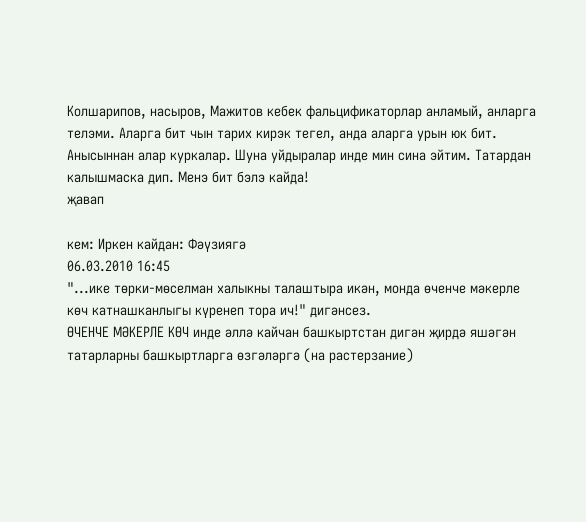Колшарипов, насыров, Мажитов кебек фальцификаторлар анламый, анларга телэми. Аларга бит чын тарих кирэк тегел, анда аларга урын юк бит. Анысыннан алар куркалар. Шуна уйдыралар инде мин сина эйтим. Татардан калышмаска дип. Менэ бит бэлэ кайда!
җавап

кем: Иркен кайдан: Фәүзиягә
06.03.2010 16:45
"...ике төрки-мөселман халыкны талаштыра икән, монда өченче мәкерле көч катнашканлыгы күренеп тора ич!" дигәнсез.
ӨЧЕНЧЕ МӘКЕРЛЕ КӨЧ инде әллә кайчан башкыртстан дигән җирдә яшәгән татарларны башкыртларга өзгәләргә (на растерзание)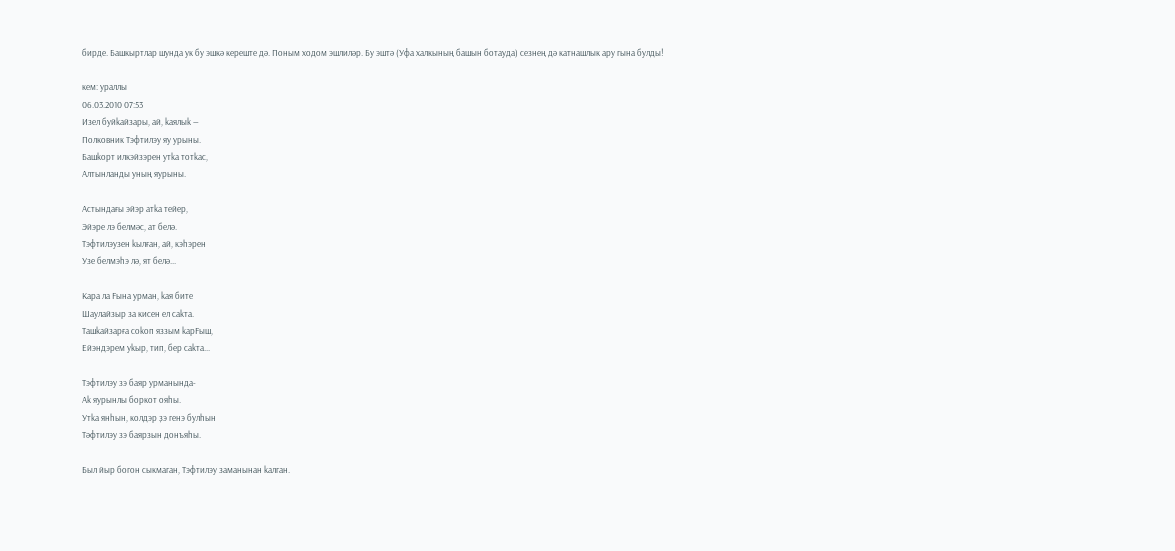бирде. Башкыртлар шунда ук бу эшкә кереште дә. Поным ходом эшлиләр. Бу эштә (Уфа халкының башын ботауда) сезнең дә катнашлык ару гына булды!

кем: ураллы
06.03.2010 07:53
Изел буйkайзары, ай, kаялыk —
Полковник Тэфтилэу яу урыны.
Башkорт илкэйзэрен утkа тотkас,
Алтынланды уның яурыны.

Астындағы эйэр атkа тейер,
Эйэре лэ белмәс, ат белә.
Тэфтилэузен kылған, ай, кэһэрен
Узе белмэһэ лә, ят белә...

Кара ла Fына урман, kая бите
Шаулайзыр за кисен ел саkта.
Ташkайзарға соkоп яззым kарFыш,
Ейэндэрем уkыр, тип, бер саkта...

Тэфтилэу зэ баяр урманында-
Аk яурынлы боркот ояhы.
Утkа янhын, колдэр ҙэ генэ булhын
Тәфтилэу зэ баярзын донъяhы.

Был йыр богон сыкмаган, Тэфтилэу заманынан kалган.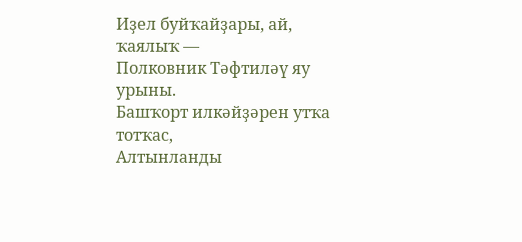Иҙел буйҡайҙары, ай, ҡаялыҡ —
Полковник Тәфтиләү яу урыны.
Башҡорт илкәйҙәрен утҡа тотҡас,
Алтынланды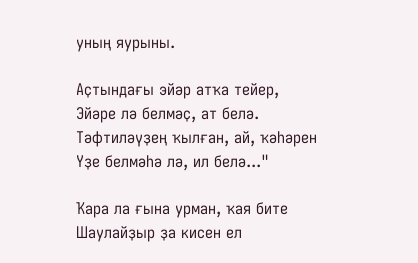уның яурыны.

Аҫтындағы эйәр атҡа тейер,
Эйәре лә белмәҫ, ат белә.
Тәфтиләүҙең ҡылған, ай, ҡәһәрен
Үҙе белмәһә лә, ил белә..."

Ҡара ла ғына урман, ҡая бите
Шаулайҙыр ҙа кисен ел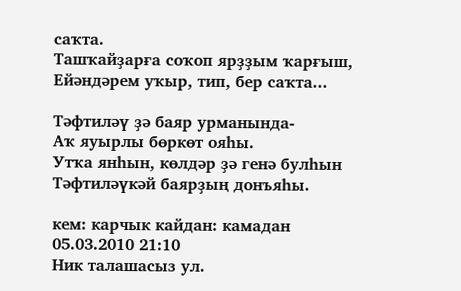саҡта.
Ташҡайҙарға соҡоп ярҙҙым ҡарғыш,
Ейәндәрем уҡыр, тип, бер саҡта...

Тәфтиләү ҙә баяр урманында-
Аҡ яуырлы бөркөт ояһы.
Утҡа янһын, көлдәр ҙә генә булһын
Тәфтиләүкәй баярҙың донъяһы.

кем: карчык кайдан: камадан
05.03.2010 21:10
Ник талашасыз ул.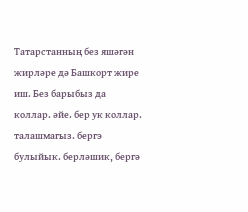Татарстанның без яшәгән жирләре дә Башкорт жире иш. Без барыбыз да коллар. әйе. бер ук коллар. талашмагыз. бергэ булыйык. берләшик, бергә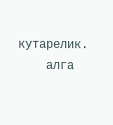кутарелик.
    алга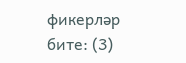фикерләр бите: (3)